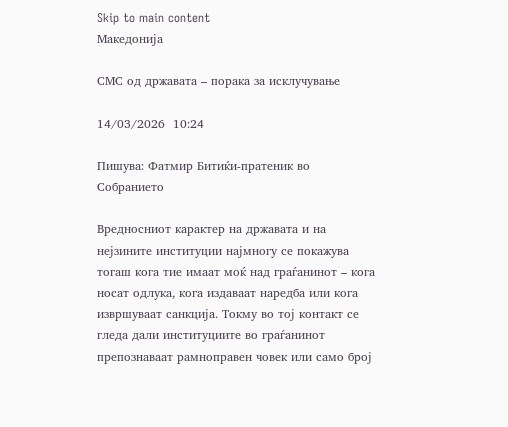Skip to main content
Македонија

СМС од државата – порака за исклучување

14/03/2026  10:24

Пишува: Фатмир Битиќи-пратеник во Собранието

Вредносниот карактер на државата и на нејзините институции најмногу се покажува тогаш кога тие имаат моќ над граѓанинот – кога носат одлука, кога издаваат наредба или кога извршуваат санкција. Токму во тој контакт се гледа дали институциите во граѓанинот препознаваат рамноправен човек или само број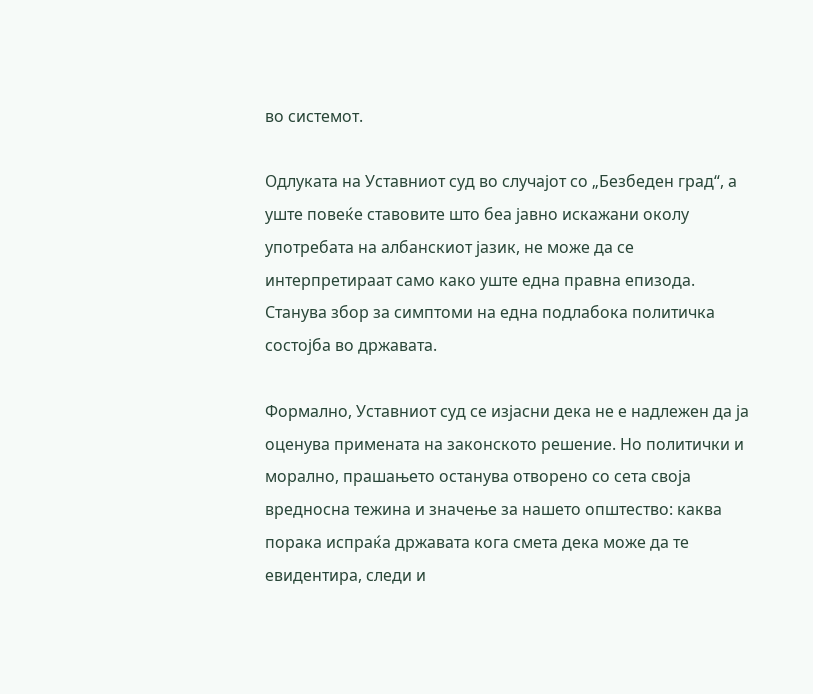во системот.

Одлуката на Уставниот суд во случајот со „Безбеден град“, а уште повеќе ставовите што беа јавно искажани околу употребата на албанскиот јазик, не може да се интерпретираат само како уште една правна епизода. Станува збор за симптоми на една подлабока политичка состојба во државата.

Формално, Уставниот суд се изјасни дека не е надлежен да ја оценува примената на законското решение. Но политички и морално, прашањето останува отворено со сета своја вредносна тежина и значење за нашето општество: каква порака испраќа државата кога смета дека може да те евидентира, следи и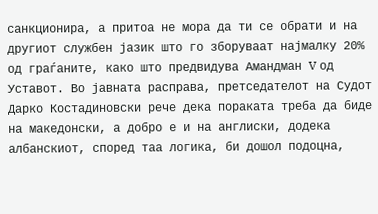санкционира, а притоа не мора да ти се обрати и на другиот службен јазик што го зборуваат најмалку 20% од граѓаните, како што предвидува Амандман V од Уставот. Во јавната расправа, претседателот на Судот Дарко Костадиновски рече дека пораката треба да биде на македонски, а добро е и на англиски, додека албанскиот, според таа логика, би дошол подоцна,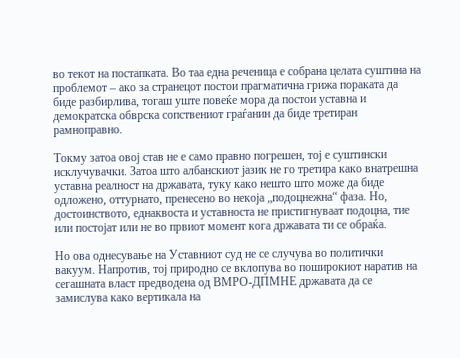во текот на постапката. Во таа една реченица е собрана целата суштина на проблемот – ако за странецот постои прагматична грижа пораката да биде разбирлива, тогаш уште повеќе мора да постои уставна и демократска обврска сопствениот граѓанин да биде третиран рамноправно.

Токму затоа овој став не е само правно погрешен, тој е суштински исклучувачки. Затоа што албанскиот јазик не го третира како внатрешна уставна реалност на државата, туку како нешто што може да биде одложено, оттурнато, пренесено во некоја „подоцнежна“ фаза. Но, достоинството, еднаквоста и уставноста не пристигнуваат подоцна, тие или постојат или не во првиот момент кога државата ти се обраќа.

Но ова однесување на Уставниот суд не се случува во политички вакуум. Напротив, тој природно се вклопува во поширокиот наратив на сегашната власт предводена од ВМРО-ДПМНЕ државата да се замислува како вертикала на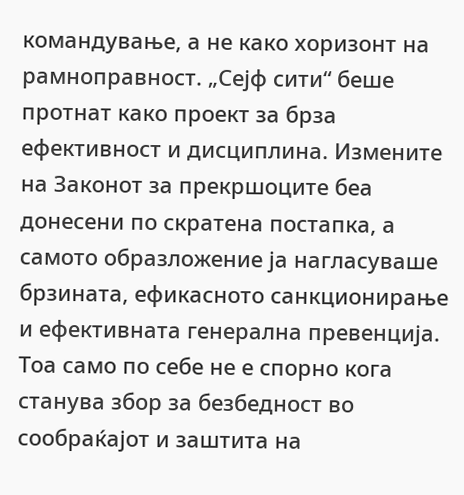командување, а не како хоризонт на рамноправност. „Сејф сити“ беше протнат како проект за брза ефективност и дисциплина. Измените на Законот за прекршоците беа донесени по скратена постапка, а самото образложение ја нагласуваше брзината, ефикасното санкционирање и ефективната генерална превенција. Тоа само по себе не е спорно кога станува збор за безбедност во сообраќајот и заштита на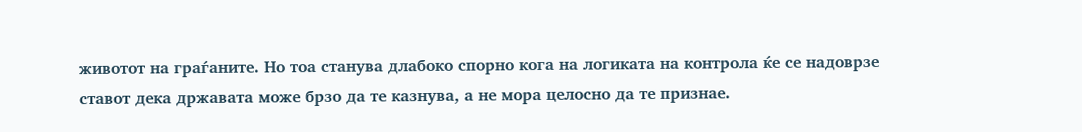животот на граѓаните. Но тоа станува длабоко спорно кога на логиката на контрола ќе се надоврзе ставот дека државата може брзо да те казнува, а не мора целосно да те признае.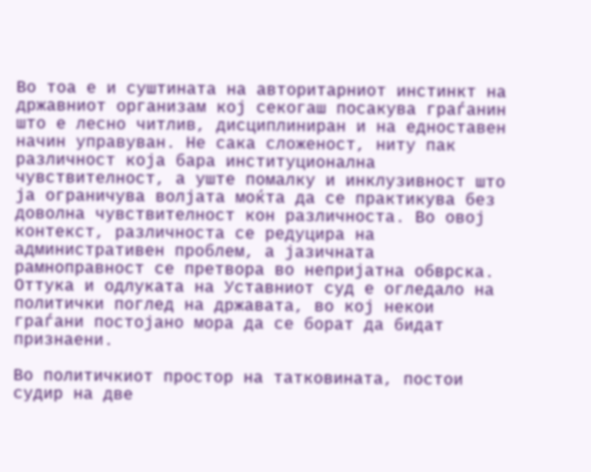Во тоа е и суштината на авторитарниот инстинкт на државниот организам кој секогаш посакува граѓанин што е лесно читлив, дисциплиниран и на едноставен начин управуван. Не сака сложеност, ниту пак различност која бара институционална чувствителност, а уште помалку и инклузивност што ја ограничува волјата моќта да се практикува без доволна чувствителност кон различноста. Во овој контекст, различноста се редуцира на административен проблем, а јазичната рамноправност се претвора во непријатна обврска. Оттука и одлуката на Уставниот суд е огледало на политички поглед на државата, во кој некои граѓани постојано мора да се борат да бидат признаени.

Во политичкиот простор на татковината, постои судир на две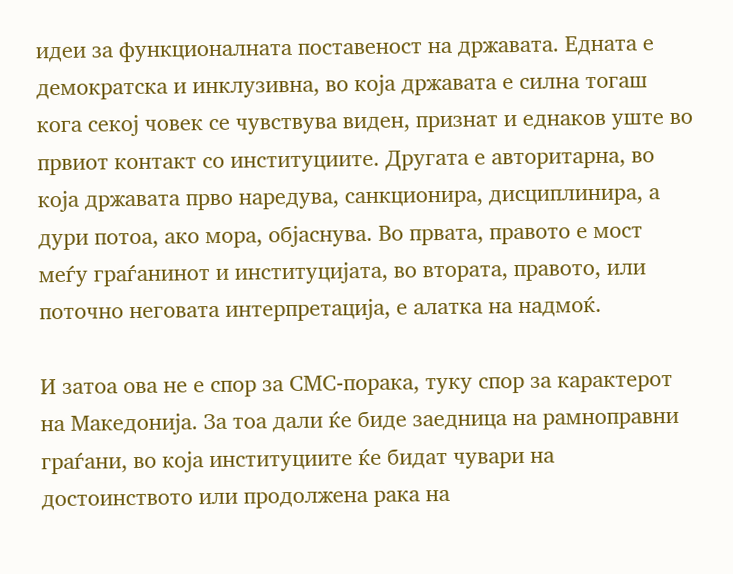идеи за функционалната поставеност на државата. Едната е демократска и инклузивна, во која државата е силна тогаш кога секој човек се чувствува виден, признат и еднаков уште во првиот контакт со институциите. Другата е авторитарна, во која државата прво наредува, санкционира, дисциплинира, а дури потоа, ако мора, објаснува. Во првата, правото е мост меѓу граѓанинот и институцијата, во втората, правото, или поточно неговата интерпретација, е алатка на надмоќ.

И затоа ова не е спор за СМС-порака, туку спор за карактерот на Македонија. За тоа дали ќе биде заедница на рамноправни граѓани, во која институциите ќе бидат чувари на достоинството или продолжена рака на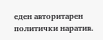еден авторитарен политички наратив.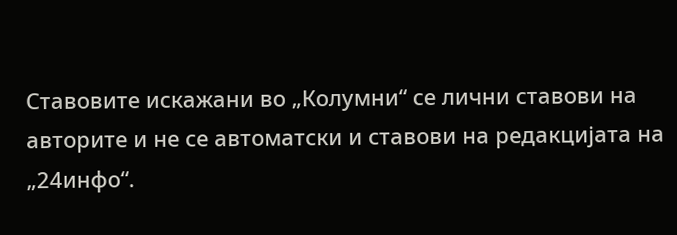Ставовите искажани во „Колумни“ се лични ставови на авторите и не се автоматски и ставови на редакцијата на „24инфо“.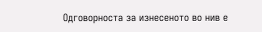Одговорноста за изнесеното во нив е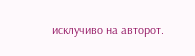исклучиво на авторот.